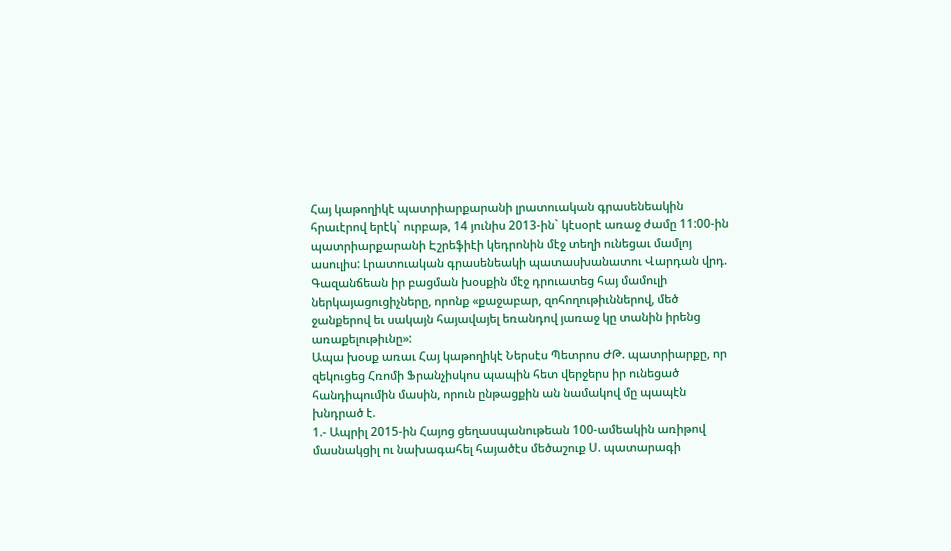Հայ կաթողիկէ պատրիարքարանի լրատուական գրասենեակին հրաւէրով երէկ` ուրբաթ, 14 յունիս 2013-ին` կէսօրէ առաջ ժամը 11:00-ին պատրիարքարանի Էշրեֆիէի կեդրոնին մէջ տեղի ունեցաւ մամլոյ ասուլիս: Լրատուական գրասենեակի պատասխանատու Վարդան վրդ. Գազանճեան իր բացման խօսքին մէջ դրուատեց հայ մամուլի ներկայացուցիչները, որոնք «քաջաբար, զոհողութիւններով, մեծ ջանքերով եւ սակայն հայավայել եռանդով յառաջ կը տանին իրենց առաքելութիւնը»:
Ապա խօսք առաւ Հայ կաթողիկէ Ներսէս Պետրոս ԺԹ. պատրիարքը, որ զեկուցեց Հռոմի Ֆրանչիսկոս պապին հետ վերջերս իր ունեցած հանդիպումին մասին, որուն ընթացքին ան նամակով մը պապէն խնդրած է.
1.- Ապրիլ 2015-ին Հայոց ցեղասպանութեան 100-ամեակին առիթով մասնակցիլ ու նախագահել հայածէս մեծաշուք Ս. պատարագի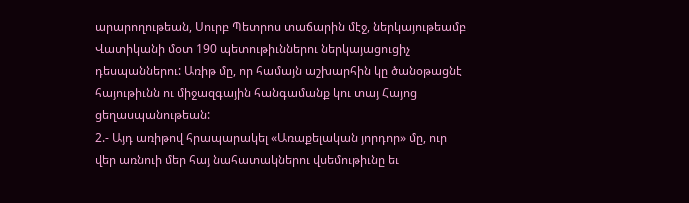արարողութեան, Սուրբ Պետրոս տաճարին մէջ, ներկայութեամբ Վատիկանի մօտ 190 պետութիւններու ներկայացուցիչ դեսպաններու: Առիթ մը, որ համայն աշխարհին կը ծանօթացնէ հայութիւնն ու միջազգային հանգամանք կու տայ Հայոց ցեղասպանութեան:
2.- Այդ առիթով հրապարակել «Առաքելական յորդոր» մը, ուր վեր առնուի մեր հայ նահատակներու վսեմութիւնը եւ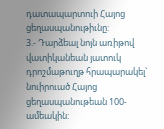դատապարտուի Հայոց ցեղասպանութիւնը:
3.- Դարձեալ նոյն առիթով վատիկանեան յատուկ դրոշմաթուղթ հրապարակել` նուիրուած Հայոց ցեղասպանութեան 100-ամեակին: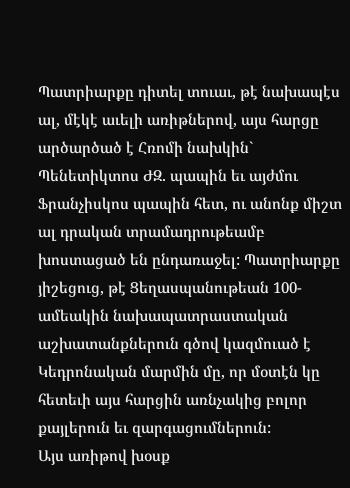Պատրիարքը դիտել տուաւ, թէ նախապէս ալ, մէկէ աւելի առիթներով, այս հարցը արծարծած է Հռոմի նախկին` Պենետիկտոս ԺԶ. պապին եւ այժմու Ֆրանչիսկոս պապին հետ, ու անոնք միշտ ալ դրական տրամադրութեամբ խոստացած են ընդառաջել: Պատրիարքը յիշեցուց, թէ Ցեղասպանութեան 100-ամեակին նախապատրաստական աշխատանքներուն գծով կազմուած է Կեդրոնական մարմին մը, որ մօտէն կը հետեւի այս հարցին առնչակից բոլոր քայլերուն եւ զարգացումներուն:
Այս առիթով խօսք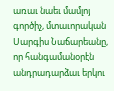առաւ նաեւ մամլոյ գործիչ, մտաւորական Սարգիս Նաճարեանը, որ հանգամանօրէն անդրադարձաւ երկու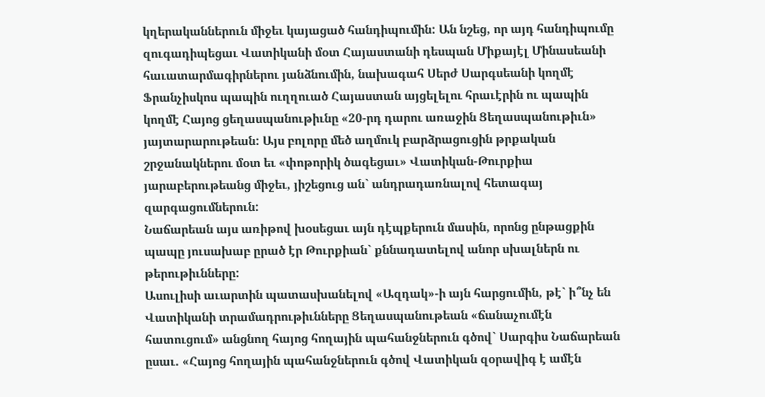կղերականներուն միջեւ կայացած հանդիպումին: Ան նշեց, որ այդ հանդիպումը զուգադիպեցաւ Վատիկանի մօտ Հայաստանի դեսպան Միքայէլ Մինասեանի հաւատարմագիրներու յանձնումին, նախագահ Սերժ Սարգսեանի կողմէ Ֆրանչիսկոս պապին ուղղուած Հայաստան այցելելու հրաւէրին ու պապին կողմէ Հայոց ցեղասպանութիւնը «20-րդ դարու առաջին Ցեղասպանութիւն» յայտարարութեան: Այս բոլորը մեծ աղմուկ բարձրացուցին թրքական շրջանակներու մօտ եւ «փոթորիկ ծագեցաւ» Վատիկան-Թուրքիա յարաբերութեանց միջեւ, յիշեցուց ան` անդրադառնալով հետագայ զարգացումներուն:
Նաճարեան այս առիթով խօսեցաւ այն դէպքերուն մասին, որոնց ընթացքին պապը յուսախաբ ըրած էր Թուրքիան` քննադատելով անոր սխալներն ու թերութիւնները:
Ասուլիսի աւարտին պատասխանելով «Ազդակ»-ի այն հարցումին, թէ` ի՞նչ են Վատիկանի տրամադրութիւնները Ցեղասպանութեան «ճանաչումէն հատուցում» անցնող հայոց հողային պահանջներուն գծով` Սարգիս Նաճարեան ըսաւ. «Հայոց հողային պահանջներուն գծով Վատիկան զօրավիգ է ամէն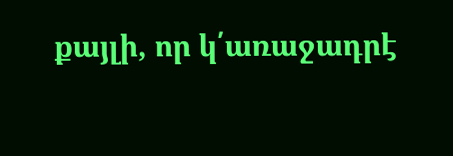քայլի, որ կ՛առաջադրէ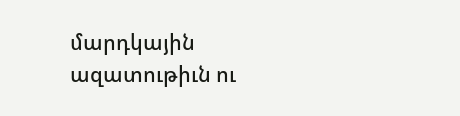մարդկային ազատութիւն ու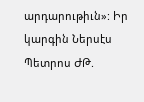արդարութիւն»: Իր կարգին Ներսէս Պետրոս ԺԹ.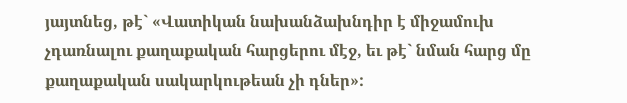յայտնեց, թէ` «Վատիկան նախանձախնդիր է միջամուխ չդառնալու քաղաքական հարցերու մէջ, եւ թէ` նման հարց մը քաղաքական սակարկութեան չի դներ»: